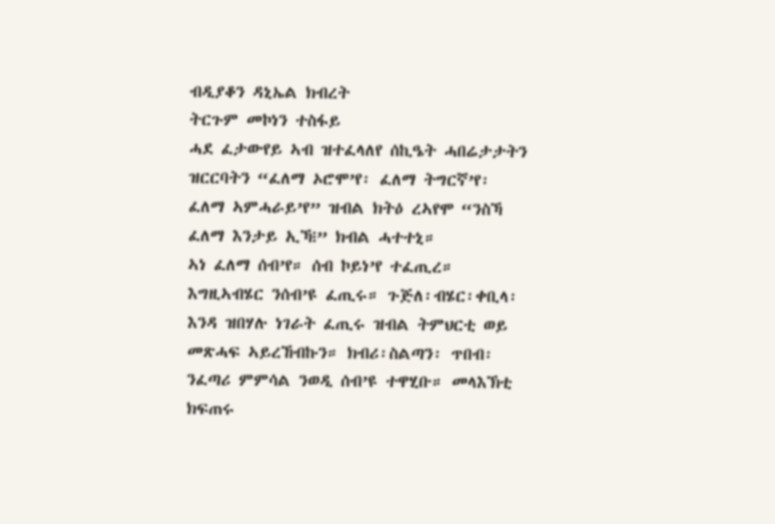ብዲያቆን ዳኒኤል ክብረት
ትርጉም መኮነን ተስፋይ
ሓደ ፈታውየይ ኣብ ዝተፈላለየ ሰኪዔት ሓበሬታታትን ዝርርባትን “ፈለማ ኦሮሞ’የ፡ ፈለማ ትግርኛ’የ፡ ፈለማ ኣምሓራይ’የ” ዝብል ክትዕ ረኣየሞ “ንስኻ ፈለማ እንታይ ኢኻ᎒” ክብል ሓተተኒ።
ኣነ ፈለማ ሰብ’የ። ሰብ ኮይነ’የ ተፈጢረ። እግዚኣብሄር ንሰብ’ዩ ፈጢሩ። ጉጅለ፡ብሄር፡ቀቢላ፡ እንዳ ዝበሃሉ ነገራት ፈጢሩ ዝብል ትምህርቲ ወይ መጽሓፍ ኣይረኸብኩን። ክብሪ፡ስልጣን፡ ጥበብ፡ ንፈጣሪ ምምሳል ንወዲ ሰብ’ዩ ተዋሂቡ። መላእኽቲ ክፍጠሩ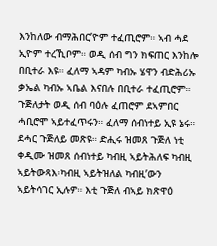እንከለው ብማሕበር’ዮም ተፈጢሮም። ኣብ ሓደ ኢዮም ተረኺቦም። ወዲ ሰብ ግን ክፍጠር እንከሎ በቢተራ እዩ። ፈለማ ኣዳም ካብኡ ሄዋን ብድሕሪኡ ቃኤል ካብኡ ኣቤል እናበሉ በቢተራ ተፈጢሮም። ጉጅለታት ወዲ ሰብ ባዕሉ ፈጠሮም ደኣምበር ሓቢሮሞ ኣይተፈጥሩን። ፈለማ ሰብነተይ ኢዩ ኔሩ። ደሓር ጉጅለይ መጽዩ። ድሒሩ ዝመጸ ጉጅለ ነቲ ቀዲሙ ዝመጸ ሰብነተይ ካብዚ ኣይትሕለፍ ካብዚ ኣይትውጻእ፡ካብዚ ኣይትዝለል ካብዚ’ውን ኣይትሳገር ኢሉዎ። እቲ ጉጅለ ብኣይ ክጽዋዕ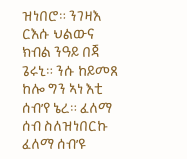ዝነበሮ። ንገዛእ ርእሱ ህልውና ክብል ንዓይ በጃ ጌሩኒ። ንሱ ከይመጸ ከሎ ግን ኣነ እቲ ሰብ’የ ኔረ። ፈለማ ሰብ ስለዝነበርኩ ፈለማ ሰብ’ዩ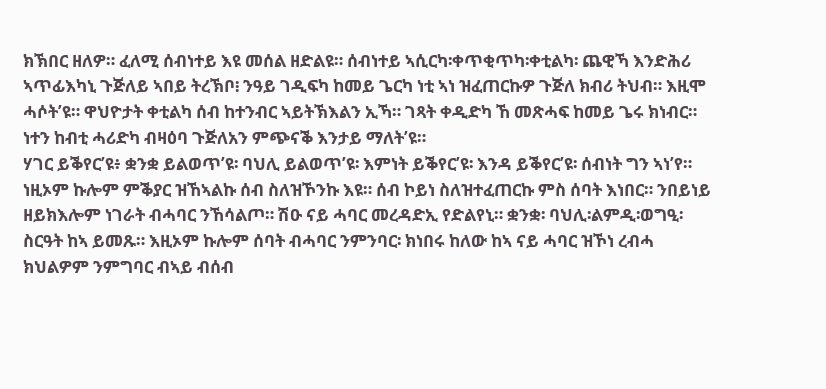ክኽበር ዘለዎ። ፈለሚ ሰብነተይ እዩ መሰል ዘድልዩ። ሰብነተይ ኣሲርካ፡ቀጥቂጥካ፡ቀቲልካ፡ ጨዊኻ እንድሕሪ ኣጥፊእካኒ ጉጅለይ ኣበይ ትረኽቦ᎒ ንዓይ ገዲፍካ ከመይ ጌርካ ነቲ ኣነ ዝፈጠርኩዎ ጉጅለ ክብሪ ትህብ። እዚሞ ሓሶት’ዩ። ዋህዮታት ቀቲልካ ሰብ ከተንብር ኣይትኽእልን ኢኻ። ገጻት ቀዲድካ ኸ መጽሓፍ ከመይ ጌሩ ክነብር። ነተን ከብቲ ሓሪድካ ብዛዕባ ጉጅለአን ምጭናቕ እንታይ ማለት’ዩ።
ሃገር ይቕየር’ዩ፥ ቋንቋ ይልወጥ’ዩ፡ ባህሊ ይልወጥ’ዩ፡ እምነት ይቕየር’ዩ፡ እንዳ ይቕየር’ዩ፡ ሰብነት ግን ኣነ’የ። ነዚኦም ኩሎም ምቕያር ዝኸኣልኩ ሰብ ስለዝኾንኩ እዩ። ሰብ ኮይነ ስለዝተፈጠርኩ ምስ ሰባት እነበር። ንበይነይ ዘይክእሎም ነገራት ብሓባር ንኸሳልጦ። ሽዑ ናይ ሓባር መረዳድኢ የድልየኒ። ቋንቋ፡ ባህሊ፡ልምዲ፡ወግዒ፡ስርዓት ከኣ ይመጹ። እዚኦም ኩሎም ሰባት ብሓባር ንምንባር፡ ክነበሩ ከለው ከኣ ናይ ሓባር ዝኾነ ረብሓ ክህልዎም ንምግባር ብኣይ ብሰብ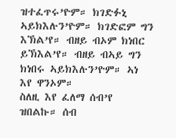ዝተፈጥሩ’ዮም። ክገድፉኒ ኣይክእሉን’ዮም። ክገድፎም ግን እኽል’የ። ብዘይ ብኦም ክነበር ይኽእል’የ። ብዘይ ብኣይ ግን ክነበሩ ኣይክእሉን’ዮም። ኣነ እየ ዋንኦም።
ስለዚ እየ ፈለማ ሰብ’የ ዝበልኩ። ሰብ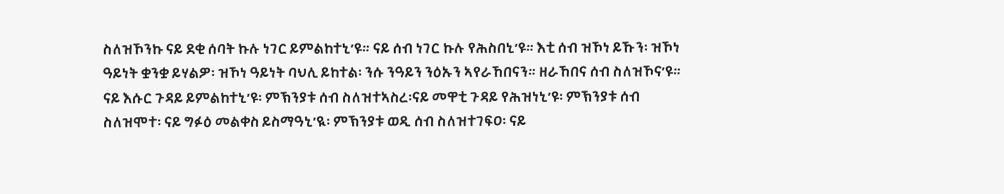ስለዝኾንኩ ናይ ደቂ ሰባት ኩሉ ነገር ይምልከተኒ’ዩ። ናይ ሰብ ነገር ኩሉ የሕስበኒ’ዩ። እቲ ሰብ ዝኾነ ይኹን፡ ዝኾነ ዓይነት ቋንቋ ይሃልዎ፡ ዝኾነ ዓይነት ባህሊ ይከተል፡ ንሱ ንዓይን ንዕኡን ኣየራኸበናን። ዘራኸበና ሰብ ስለዝኾና’ዩ። ናይ እሱር ጉዳይ ይምልከተኒ’ዩ፡ ምኽንያቱ ሰብ ስለዝተኣስረ፡ናይ መዋቲ ጉዳይ የሕዝነኒ’ዩ፡ ምኽንያቱ ሰብ ስለዝሞተ፡ ናይ ግፉዕ መልቀስ ይስማዓኒ’ዪ፡ ምኽንያቱ ወዲ ሰብ ስለዝተገፍዐ፡ ናይ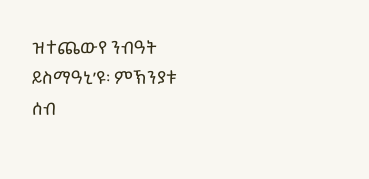ዝተጨውየ ንብዓት ይስማዓኒ’ዩ፡ ምኽንያቱ ሰብ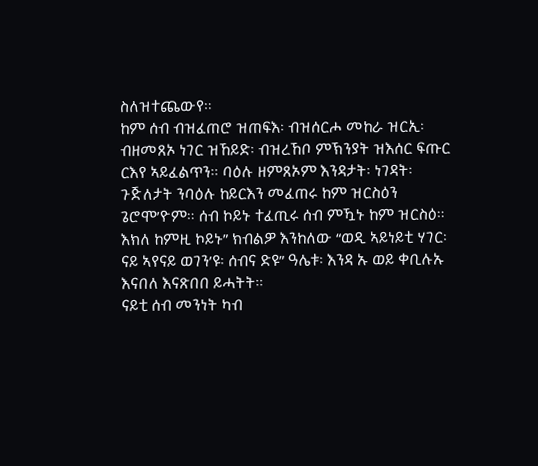ስለዝተጨውየ።
ከም ሰብ ብዝፈጠሮ ዝጠፍእ፡ ብዝሰርሖ መከራ ዝርኢ፡ ብዘመጸኦ ነገር ዝኸይድ፡ ብዝረኸቦ ምኽንያት ዝእሰር ፍጡር ርእየ ኣይፈልጥን። ባዕሉ ዘምጸኦም እንዳታት፡ ነገዳት፡ጉጅለታት ንባዕሉ ከይርእን መፈጠሩ ከም ዝርስዕን ጌሮሞ’ዮም። ሰብ ኮይኑ ተፈጢሩ ሰብ ምዃኑ ከም ዝርስዕ። እክለ ከምዚ ኮይኑ” ክብልዎ እንከለው “ወዲ ኣይነይቲ ሃገር፡ ናይ ኣየናይ ወገን’ዩ፡ ሰብና ድዩ” ዓሌቱ፡ እንዳ ኡ ወይ ቀቢሉኡ እናበለ እናጽበበ ይሓትት።
ናይቲ ሰብ መንነት ካብ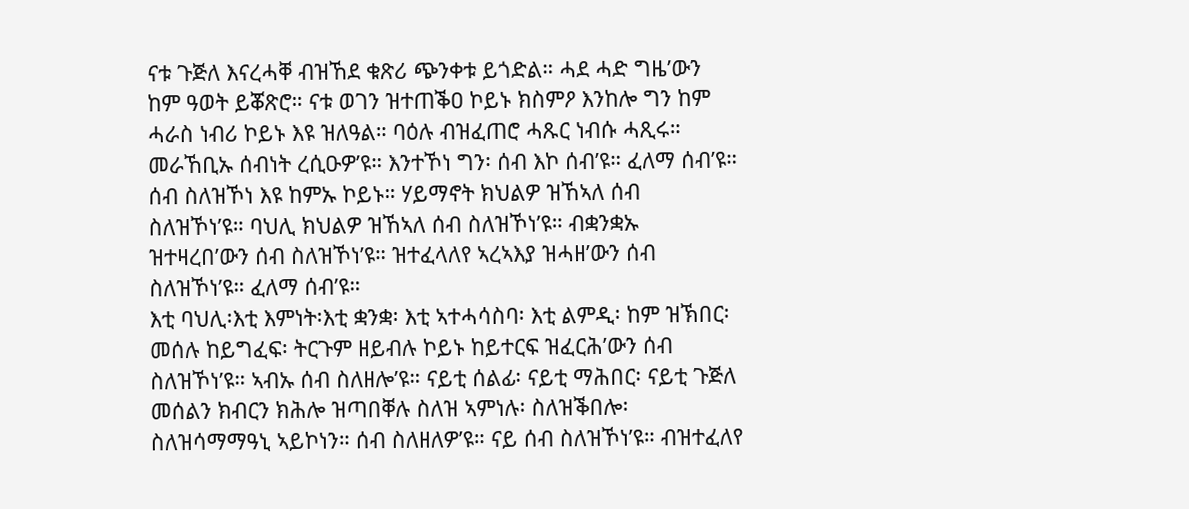ናቱ ጉጅለ እናረሓቐ ብዝኸደ ቁጽሪ ጭንቀቱ ይጎድል። ሓደ ሓድ ግዜ’ውን ከም ዓወት ይቖጽሮ። ናቱ ወገን ዝተጠቕዐ ኮይኑ ክስምዖ እንከሎ ግን ከም ሓራስ ነብሪ ኮይኑ እዩ ዝለዓል። ባዕሉ ብዝፈጠሮ ሓጹር ነብሱ ሓጺሩ። መራኸቢኡ ሰብነት ረሲዑዎ’ዩ። እንተኾነ ግን፡ ሰብ እኮ ሰብ’ዩ። ፈለማ ሰብ’ዩ። ሰብ ስለዝኾነ እዩ ከምኡ ኮይኑ። ሃይማኖት ክህልዎ ዝኸኣለ ሰብ ስለዝኾነ’ዩ። ባህሊ ክህልዎ ዝኸኣለ ሰብ ስለዝኾነ’ዩ። ብቋንቋኡ ዝተዛረበ’ውን ሰብ ስለዝኾነ’ዩ። ዝተፈላለየ ኣረኣእያ ዝሓዘ’ውን ሰብ ስለዝኾነ’ዩ። ፈለማ ሰብ’ዩ።
እቲ ባህሊ፡እቲ እምነት፡እቲ ቋንቋ፡ እቲ ኣተሓሳስባ፡ እቲ ልምዲ፡ ከም ዝኽበር፡ መሰሉ ከይግፈፍ፡ ትርጉም ዘይብሉ ኮይኑ ከይተርፍ ዝፈርሕ’ውን ሰብ ስለዝኾነ’ዩ። ኣብኡ ሰብ ስለዘሎ’ዩ። ናይቲ ሰልፊ፡ ናይቲ ማሕበር፡ ናይቲ ጉጅለ መሰልን ክብርን ክሕሎ ዝጣበቐሉ ስለዝ ኣምነሉ፡ ስለዝቕበሎ፡ ስለዝሳማማዓኒ ኣይኮነን። ሰብ ስለዘለዎ’ዩ። ናይ ሰብ ስለዝኾነ’ዩ። ብዝተፈለየ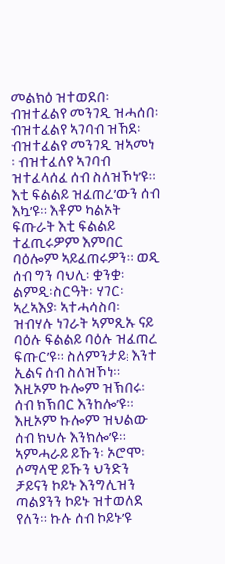መልክዕ ዝተወደበ፡ ብዝተፈልየ መንገዲ ዝሓሰበ፡ ብዝተፈልየ ኣገባብ ዝኸደ፡ ብዝተፈልየ መንገዲ ዝኣመነ ፡ ብዝተፈለየ ኣገባብ ዝተፈላሰፈ ሰብ ስለዝኾነ’ዩ።
እቲ ፍልልይ ዝፈጠረ’ውን ሰብ እኳ’ዩ። እቶም ካልኦት ፍጡራት እቲ ፍልልይ ተፈጢሩዎም እምበር ባዕሎም ኣይፈጠሩዎን። ወዲ ሰብ ግን ባህሊ፡ ቋንቋ፡ልምዲ፡ስርዓት፡ ሃገር፡ ኣረኣእያ፡ ኣተሓሳስባ፡ ዝብሃሉ ነገራት ኣምጺኡ ናይ ባዕሉ ፍልልይ ባዕሉ ዝፈጠረ ፍጡር’ዩ። ስለምንታይ᎒ እንተ ኢልና ሰብ ስለዝኾነ። እዚኦም ኩሎም ዝኽበሩ፡ ሰብ ክኽበር እንከሎ’ዩ። እዚኦም ኩሎም ዝህልው ሰብ ክህሉ እንክሎ’ዩ። ኣምሓራይ ይኹን፡ ኦሮሞ፡ ሶማላዊ ይኹን ህንድን ቻይናን ኮይኑ እንግሊዝን ጣልያንን ኮይኑ ዝተወለደ የለን። ኩሉ ሰብ ኮይኑ’ዩ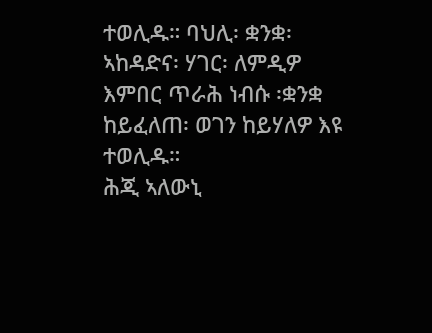ተወሊዱ። ባህሊ፡ ቋንቋ፡ ኣከዳድና፡ ሃገር፡ ለምዲዎ እምበር ጥራሕ ነብሱ ፡ቋንቋ ከይፈለጠ፡ ወገን ከይሃለዎ እዩ ተወሊዱ።
ሕጂ ኣለውኒ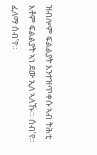ዝብሎም ፍልልያት እንተዝጥቀሱ ኣብ ትሕቲ እቶም ፍልልያት ኣነ ደው ኢለ ኣለኹ። ሰብ’የ። ፈለማ ሰብ’የ።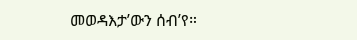መወዳእታ’ውን ሰብ’የ።